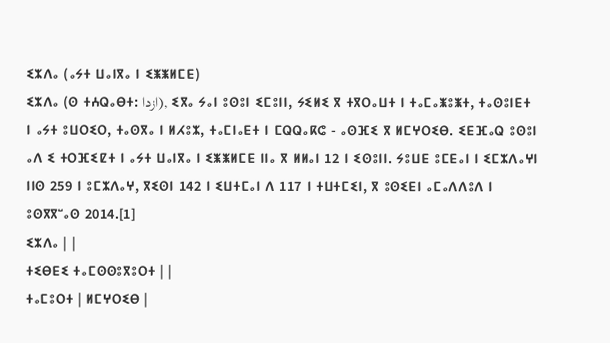ⵉⵣⴷⴰ (ⴰⵢⵜ ⵡⴰⵏⴳⴰ ⵏ ⵉⵥⵥⵍⵎⴹ)
ⵉⵣⴷⴰ (ⵙ ⵜⵄⵕⴰⴱⵜ: ازدا), ⵉⴳⴰ ⵢⴰⵏ ⵓⵙⵓⵏ ⵉⵎⵓⵏⵏ, ⵢⵉⵍⵉ ⴳ ⵜⴳⵔⴰⵡⵜ ⵏ ⵜⴰⵎⴰⵥⵓⵥⵜ, ⵜⴰⵙⵓⵏⴹⵜ ⵏ ⴰⵢⵜ ⵓⵡⵔⵉⵔ, ⵜⴰⵙⴳⴰ ⵏ ⵍⵃⵓⵣ, ⵜⴰⵎⵏⴰⴹⵜ ⵏ ⵎⵕⵕⴰⴽⵛ - ⴰⵙⴼⵉ ⴳ ⵍⵎⵖⵔⵉⴱ. ⵉⴹⴼⴰⵕ ⵓⵙⵓⵏ ⴰⴷ ⵉ ⵜⵔⴼⵉⵇⵜ ⵏ ⴰⵢⵜ ⵡⴰⵏⴳⴰ ⵏ ⵉⵥⵥⵍⵎⴹ ⵏⵏⴰ ⴳ ⵍⵍⴰⵏ 12 ⵏ ⵉⵙⵓⵏⵏ. ⵢⵓⵡⴹ ⵓⵎⴹⴰⵏ ⵏ ⵉⵎⵣⴷⴰⵖⵏ ⵏⵏⵙ 259 ⵏ ⵓⵎⵣⴷⴰⵖ, ⴳⵉⵙⵏ 142 ⵏ ⵉⵡⵜⵎⴰⵏ ⴷ 117 ⵏ ⵜⵡⵜⵎⵉⵏ, ⴳ ⵓⵙⵉⴹⵏ ⴰⵎⴰⴷⴷⵓⴷ ⵏ ⵓⵙⴳⴳⵯⴰⵙ 2014.[1]
ⵉⵣⴷⴰ | |
ⵜⵉⴱⴹⵉ ⵜⴰⵎⵙⵙⵓⴳⵓⵔⵜ | |
ⵜⴰⵎⵓⵔⵜ | ⵍⵎⵖⵔⵉⴱ |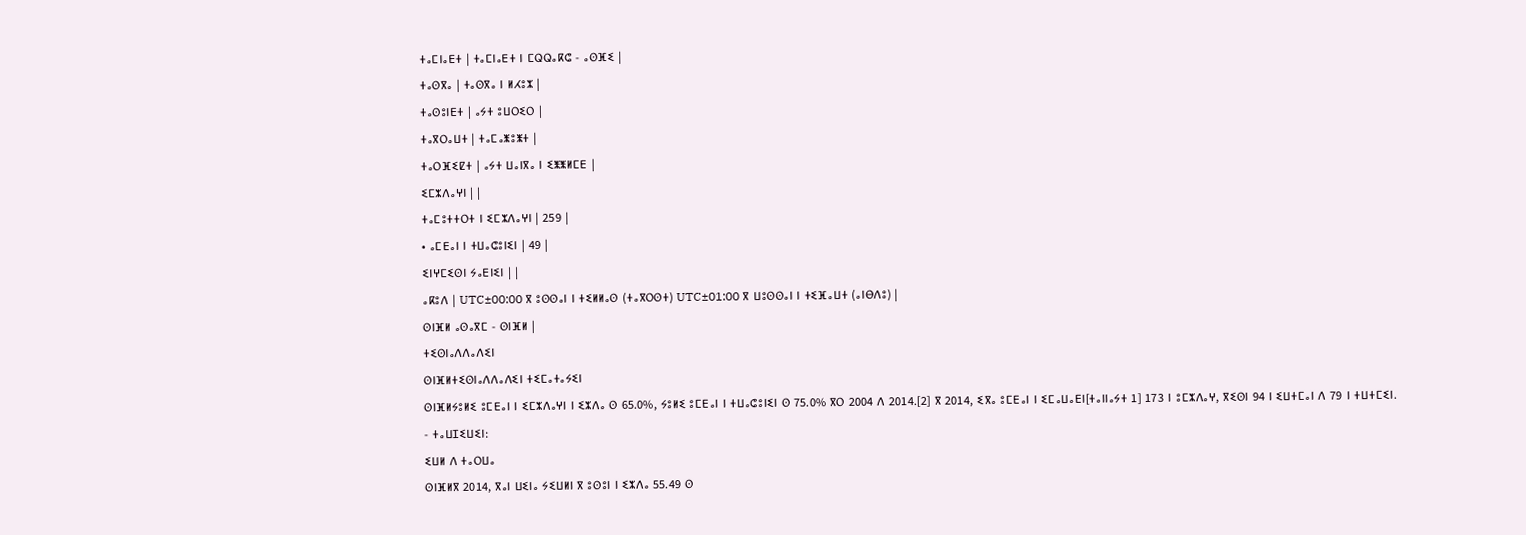ⵜⴰⵎⵏⴰⴹⵜ | ⵜⴰⵎⵏⴰⴹⵜ ⵏ ⵎⵕⵕⴰⴽⵛ - ⴰⵙⴼⵉ |
ⵜⴰⵙⴳⴰ | ⵜⴰⵙⴳⴰ ⵏ ⵍⵃⵓⵣ |
ⵜⴰⵙⵓⵏⴹⵜ | ⴰⵢⵜ ⵓⵡⵔⵉⵔ |
ⵜⴰⴳⵔⴰⵡⵜ | ⵜⴰⵎⴰⵥⵓⵥⵜ |
ⵜⴰⵔⴼⵉⵇⵜ | ⴰⵢⵜ ⵡⴰⵏⴳⴰ ⵏ ⵉⵥⵥⵍⵎⴹ |
ⵉⵎⵣⴷⴰⵖⵏ | |
ⵜⴰⵎⵓⵜⵜⵔⵜ ⵏ ⵉⵎⵣⴷⴰⵖⵏ | 259 |
• ⴰⵎⴹⴰⵏ ⵏ ⵜⵡⴰⵛⵓⵏⵉⵏ | 49 |
ⵉⵏⵖⵎⵉⵙⵏ ⵢⴰⴹⵏⵉⵏ | |
ⴰⴽⵓⴷ | UTC±00:00 ⴳ ⵓⵙⵙⴰⵏ ⵏ ⵜⵉⵍⵍⴰⵙ (ⵜⴰⴳⵔⵙⵜ) UTC±01:00 ⴳ ⵡⵓⵙⵙⴰⵏ ⵏ ⵜⵉⴼⴰⵡⵜ (ⴰⵏⴱⴷⵓ) |
ⵙⵏⴼⵍ ⴰⵙⴰⴳⵎ - ⵙⵏⴼⵍ |
ⵜⵉⵙⵏⴰⴷⴷⴰⴷⵉⵏ
ⵙⵏⴼⵍⵜⵉⵙⵏⴰⴷⴷⴰⴷⵉⵏ ⵜⵉⵎⴰⵜⴰⵢⵉⵏ
ⵙⵏⴼⵍⵢⵓⵍⵉ ⵓⵎⴹⴰⵏ ⵏ ⵉⵎⵣⴷⴰⵖⵏ ⵏ ⵉⵣⴷⴰ ⵙ 65.0%, ⵢⵓⵍⵉ ⵓⵎⴹⴰⵏ ⵏ ⵜⵡⴰⵛⵓⵏⵉⵏ ⵙ 75.0% ⴳⵔ 2004 ⴷ 2014.[2] ⴳ 2014, ⵉⴳⴰ ⵓⵎⴹⴰⵏ ⵏ ⵉⵎⴰⵡⴰⴹⵏ[ⵜⴰⵏⵏⴰⵢⵜ 1] 173 ⵏ ⵓⵎⵣⴷⴰⵖ, ⴳⵉⵙⵏ 94 ⵏ ⵉⵡⵜⵎⴰⵏ ⴷ 79 ⵏ ⵜⵡⵜⵎⵉⵏ.
- ⵜⴰⵡⵊⵉⵡⵉⵏ:
ⵉⵡⵍ ⴷ ⵜⴰⵔⵡⴰ
ⵙⵏⴼⵍⴳ 2014, ⴳⴰⵏ ⵡⵉⵏⴰ ⵢⵉⵡⵍⵏ ⴳ ⵓⵙⵓⵏ ⵏ ⵉⵣⴷⴰ 55.49 ⵙ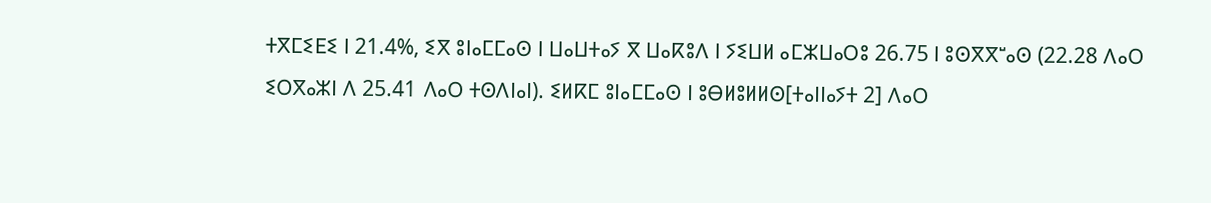ⵜⴳⵎⵉⴹⵉ ⵏ 21.4%, ⵉⴳ ⵓⵏⴰⵎⵎⴰⵙ ⵏ ⵡⴰⵡⵜⴰⵢ ⴳ ⵡⴰⴽⵓⴷ ⵏ ⵢⵉⵡⵍ ⴰⵎⵣⵡⴰⵔⵓ 26.75 ⵏ ⵓⵙⴳⴳⵯⴰⵙ (22.28 ⴷⴰⵔ ⵉⵔⴳⴰⵣⵏ ⴷ 25.41 ⴷⴰⵔ ⵜⵙⴷⵏⴰⵏ). ⵉⵍⴽⵎ ⵓⵏⴰⵎⵎⴰⵙ ⵏ ⵓⴱⵍⵓⵍⵍⵙ[ⵜⴰⵏⵏⴰⵢⵜ 2] ⴷⴰⵔ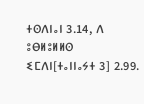ⵜⵙⴷⵏⴰⵏ 3.14, ⴷ ⵓⴱⵍⵓⵍⵍⵙ ⵉⵎⴷⵏ[ⵜⴰⵏⵏⴰⵢⵜ 3] 2.99.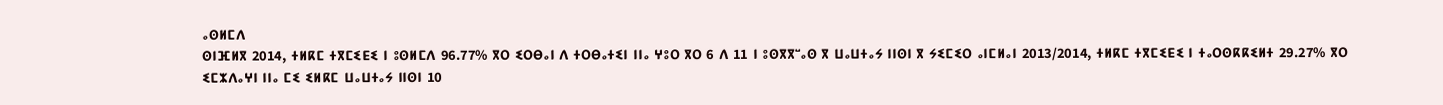ⴰⵙⵍⵎⴷ
ⵙⵏⴼⵍⴳ 2014, ⵜⵍⴽⵎ ⵜⴳⵎⵉⴹⵉ ⵏ ⵓⵙⵍⵎⴷ 96.77% ⴳⵔ ⵉⵔⴱⴰⵏ ⴷ ⵜⵔⴱⴰⵜⵉⵏ ⵏⵏⴰ ⵖⵓⵔ ⴳⵔ 6 ⴷ 11 ⵏ ⵓⵙⴳⴳⵯⴰⵙ ⴳ ⵡⴰⵡⵜⴰⵢ ⵏⵏⵙⵏ ⴳ ⵢⵉⵎⵉⵔ ⴰⵏⵎⵍⴰⵏ 2013/2014, ⵜⵍⴽⵎ ⵜⴳⵎⵉⴹⵉ ⵏ ⵜⴰⵔⵙⴽⴽⵉⵍⵜ 29.27% ⴳⵔ ⵉⵎⵣⴷⴰⵖⵏ ⵏⵏⴰ ⵎⵉ ⵉⵍⴽⵎ ⵡⴰⵡⵜⴰⵢ ⵏⵏⵙⵏ 10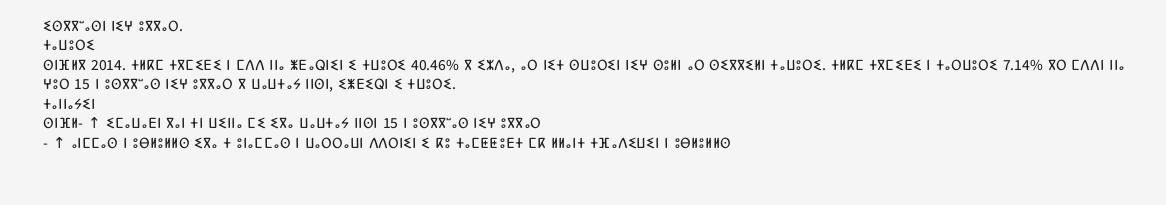ⵉⵙⴳⴳⵯⴰⵙⵏ ⵏⵉⵖ ⵓⴳⴳⴰⵔ.
ⵜⴰⵡⵓⵔⵉ
ⵙⵏⴼⵍⴳ 2014. ⵜⵍⴽⵎ ⵜⴳⵎⵉⴹⵉ ⵏ ⵎⴷⴷ ⵏⵏⴰ ⵥⴹⴰⵕⵏⵉⵏ ⵉ ⵜⵡⵓⵔⵉ 40.46% ⴳ ⵉⵣⴷⴰ, ⴰⵔ ⵏⵉⵜ ⵙⵡⵓⵔⵉⵏ ⵏⵉⵖ ⵙⵓⵍⵏ ⴰⵔ ⵙⵉⴳⴳⵉⵍⵏ ⵜⴰⵡⵓⵔⵉ. ⵜⵍⴽⵎ ⵜⴳⵎⵉⴹⵉ ⵏ ⵜⴰⵔⵡⵓⵔⵉ 7.14% ⴳⵔ ⵎⴷⴷⵏ ⵏⵏⴰ ⵖⵓⵔ 15 ⵏ ⵓⵙⴳⴳⵯⴰⵙ ⵏⵉⵖ ⵓⴳⴳⴰⵔ ⴳ ⵡⴰⵡⵜⴰⵢ ⵏⵏⵙⵏ, ⵉⵥⴹⵉⵕⵏ ⵉ ⵜⵡⵓⵔⵉ.
ⵜⴰⵏⵏⴰⵢⵉⵏ
ⵙⵏⴼⵍ- ↑ ⵉⵎⴰⵡⴰⴹⵏ ⴳⴰⵏ ⵜⵏ ⵡⵉⵏⵏⴰ ⵎⵉ ⵉⴳⴰ ⵡⴰⵡⵜⴰⵢ ⵏⵏⵙⵏ 15 ⵏ ⵓⵙⴳⴳⵯⴰⵙ ⵏⵉⵖ ⵓⴳⴳⴰⵔ
- ↑ ⴰⵏⵎⵎⴰⵙ ⵏ ⵓⴱⵍⵓⵍⵍⵙ ⵉⴳⴰ ⵜ ⵓⵏⴰⵎⵎⴰⵙ ⵏ ⵡⴰⵔⵔⴰⵡⵏ ⴷⴷⵔⵏⵉⵏ ⵉ ⴽⵓ ⵜⴰⵎⵟⵟⵓⴹⵜ ⵎⴽ ⵍⵍⴰⵏⵜ ⵜⴼⴰⴷⵉⵡⵉⵏ ⵏ ⵓⴱⵍⵓⵍⵍⵙ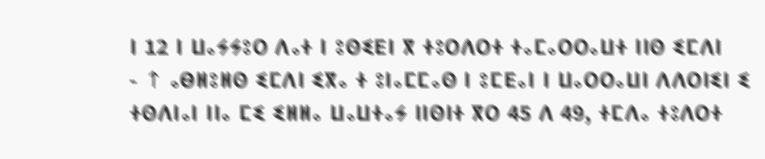ⵏ 12 ⵏ ⵡⴰⵢⵢⵓⵔ ⴷⴰⵜ ⵏ ⵓⵙⵉⴹⵏ ⴳ ⵜⵓⵔⴷⵔⵜ ⵜⴰⵎⴰⵔⵔⴰⵡⵜ ⵏⵏⵙ ⵉⵎⴷⵏ
- ↑ ⴰⴱⵍⵓⵍⵙ ⵉⵎⴷⵏ ⵉⴳⴰ ⵜ ⵓⵏⴰⵎⵎⴰⵙ ⵏ ⵓⵎⴹⴰⵏ ⵏ ⵡⴰⵔⵔⴰⵡⵏ ⴷⴷⵔⵏⵉⵏ ⵉ ⵜⵙⴷⵏⴰⵏ ⵏⵏⴰ ⵎⵉ ⵉⵍⵍⴰ ⵡⴰⵡⵜⴰⵢ ⵏⵏⵙⵏⵜ ⴳⵔ 45 ⴷ 49, ⵜⵎⴷⴰ ⵜⵓⴷⵔⵜ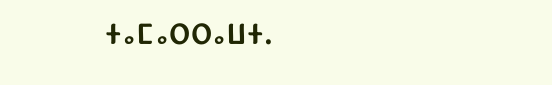ⵜⴰⵎⴰⵔⵔⴰⵡⵜ.